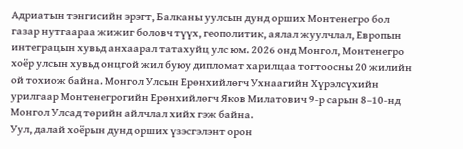Адриатын тэнгисийн эрэгт, Балканы уулсын дунд орших Монтенегро бол газар нутгаараа жижиг боловч түүх, геополитик, аялал жуулчлал, Европын интеграцын хувьд анхаарал татахуйц улс юм. 2026 онд Монгол, Монтенегро хоёр улсын хувьд онцгой жил буюу дипломат харилцаа тогтоосны 20 жилийн ой тохиож байна. Монгол Улсын Ерөнхийлөгч Ухнаагийн Хүрэлсүхийн урилгаар Монтенегрогийн Ерөнхийлөгч Яков Милатович 9-р сарын 8–10-нд Монгол Улсад төрийн айлчлал хийх гэж байна.
Уул, далай хоёрын дунд орших үзэсгэлэнт орон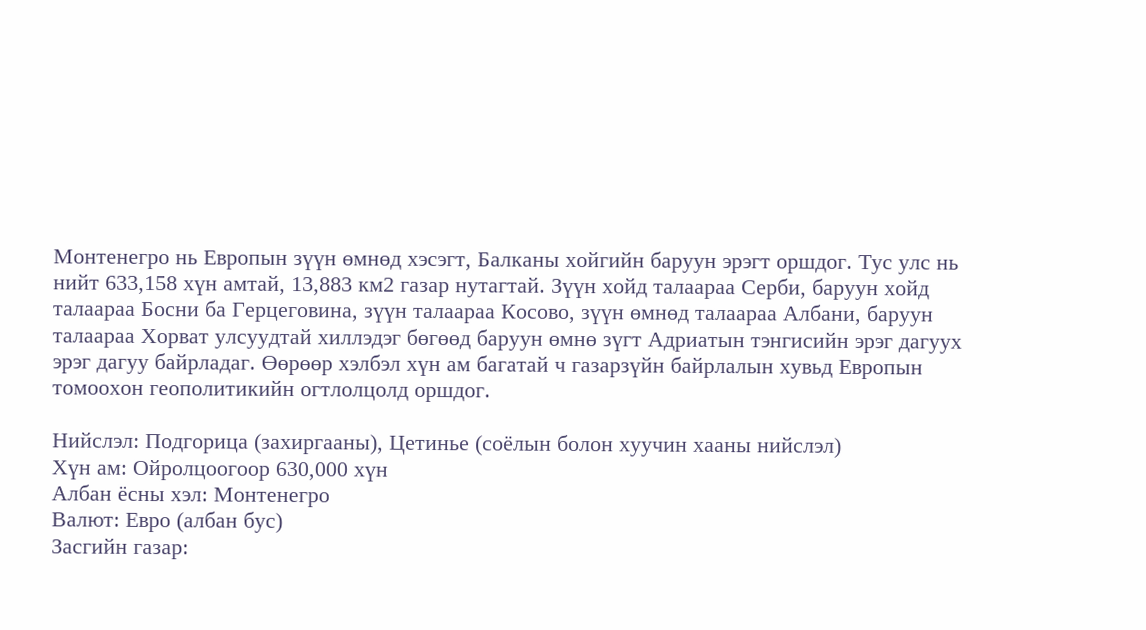Монтенегро нь Европын зүүн өмнөд хэсэгт, Балканы хойгийн баруун эрэгт оршдог. Тус улс нь нийт 633,158 хүн амтай, 13,883 км2 газар нутагтай. Зүүн хойд талаараа Серби, баруун хойд талаараа Босни ба Герцеговина, зүүн талаараа Косово, зүүн өмнөд талаараа Албани, баруун талаараа Хорват улсуудтай хиллэдэг бөгөөд баруун өмнө зүгт Адриатын тэнгисийн эрэг дагуух эрэг дагуу байрладаг. Өөрөөр хэлбэл хүн ам багатай ч газарзүйн байрлалын хувьд Европын томоохон геополитикийн огтлолцолд оршдог.

Нийслэл: Подгорица (захиргааны), Цетинье (соёлын болон хуучин хааны нийслэл)
Хүн ам: Ойролцоогоор 630,000 хүн
Албан ёсны хэл: Монтенегро
Валют: Евро (албан бус)
Засгийн газар: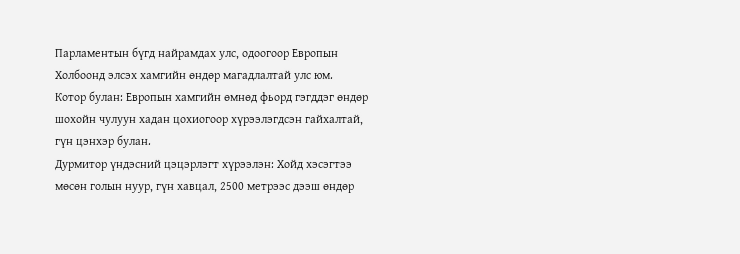Парламентын бүгд найрамдах улс, одоогоор Европын Холбоонд элсэх хамгийн өндөр магадлалтай улс юм.
Котор булан: Европын хамгийн өмнөд фьорд гэгддэг өндөр шохойн чулуун хадан цохиогоор хүрээлэгдсэн гайхалтай, гүн цэнхэр булан.
Дурмитор үндэсний цэцэрлэгт хүрээлэн: Хойд хэсэгтээ мөсөн голын нуур, гүн хавцал, 2500 метрээс дээш өндөр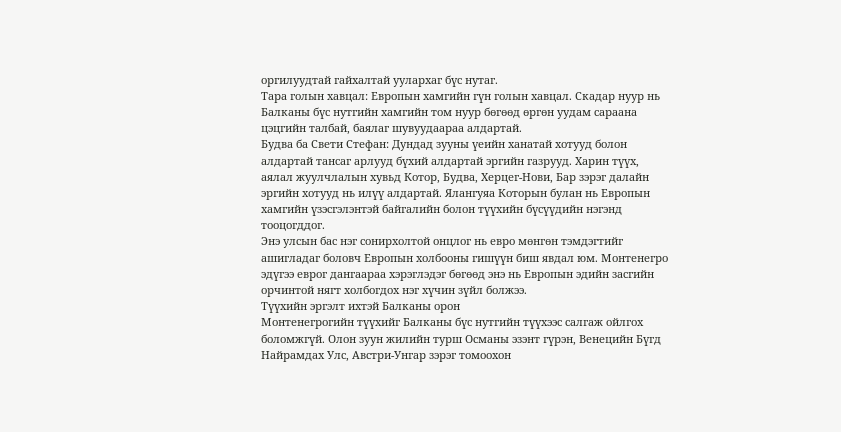оргилуудтай гайхалтай уулархаг бүс нутаг.
Тара голын хавцал: Европын хамгийн гүн голын хавцал. Скадар нуур нь Балканы бүс нутгийн хамгийн том нуур бөгөөд өргөн уудам сараана цэцгийн талбай, баялаг шувуудаараа алдартай.
Будва ба Свети Стефан: Дундад зууны үеийн ханатай хотууд болон алдартай тансаг арлууд бүхий алдартай эргийн газрууд. Харин түүх, аялал жуулчлалын хувьд Котор, Будва, Херцег-Нови, Бар зэрэг далайн эргийн хотууд нь илүү алдартай. Ялангуяа Которын булан нь Европын хамгийн үзэсгэлэнтэй байгалийн болон түүхийн бүсүүдийн нэгэнд тооцогддог.
Энэ улсын бас нэг сонирхолтой онцлог нь евро мөнгөн тэмдэгтийг ашигладаг боловч Европын холбооны гишүүн биш явдал юм. Монтенегро эдүгээ еврог дангаараа хэрэглэдэг бөгөөд энэ нь Европын эдийн засгийн орчинтой нягт холбогдох нэг хүчин зүйл болжээ.
Түүхийн эргэлт ихтэй Балканы орон
Монтенегрогийн түүхийг Балканы бүс нутгийн түүхээс салгаж ойлгох боломжгүй. Олон зуун жилийн турш Османы эзэнт гүрэн, Венецийн Бүгд Найрамдах Улс, Австри-Унгар зэрэг томоохон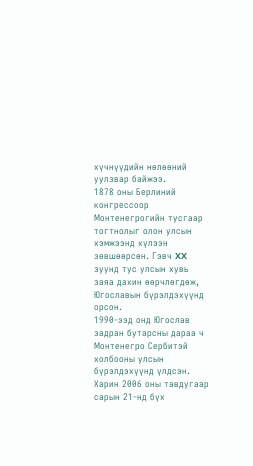хүчнүүдийн нөлөөний уулзвар байжээ.
1878 оны Берлиний конгрессоор Монтенегрогийн тусгаар тогтнолыг олон улсын хэмжээнд хүлээн зөвшөөрсөн. Гэвч XX зуунд тус улсын хувь заяа дахин өөрчлөгдөж, Югославын бүрэлдэхүүнд орсон.
1990-ээд онд Югослав задран бутарсны дараа ч Монтенегро Сербитэй холбооны улсын бүрэлдэхүүнд үлдсэн. Харин 2006 оны тавдугаар сарын 21-нд бүх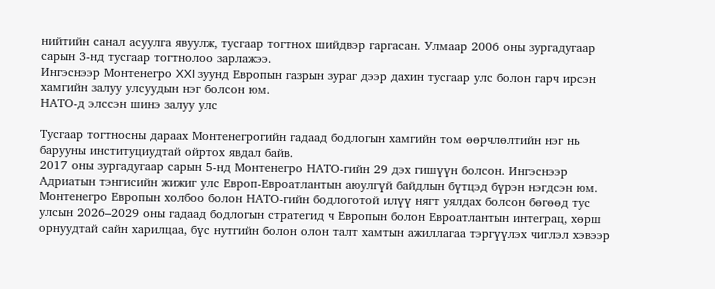нийтийн санал асуулга явуулж, тусгаар тогтнох шийдвэр гаргасан. Улмаар 2006 оны зургадугаар сарын 3-нд тусгаар тогтнолоо зарлажээ.
Ингэснээр Монтенегро XXI зуунд Европын газрын зураг дээр дахин тусгаар улс болон гарч ирсэн хамгийн залуу улсуудын нэг болсон юм.
НАТО-д элссэн шинэ залуу улс

Тусгаар тогтносны дараах Монтенегрогийн гадаад бодлогын хамгийн том өөрчлөлтийн нэг нь барууны институциудтай ойртох явдал байв.
2017 оны зургадугаар сарын 5-нд Монтенегро НАТО-гийн 29 дэх гишүүн болсон. Ингэснээр Адриатын тэнгисийн жижиг улс Европ-Евроатлантын аюулгүй байдлын бүтцэд бүрэн нэгдсэн юм.
Монтенегро Европын холбоо болон НАТО-гийн бодлоготой илүү нягт уялдах болсон бөгөөд тус улсын 2026–2029 оны гадаад бодлогын стратегид ч Европын болон Евроатлантын интеграц, хөрш орнуудтай сайн харилцаа, бүс нутгийн болон олон талт хамтын ажиллагаа тэргүүлэх чиглэл хэвээр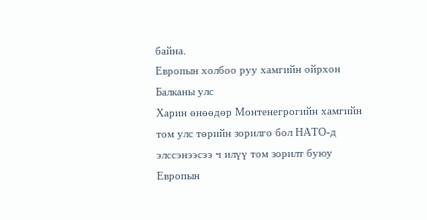байна.
Европын холбоо руу хамгийн ойрхон Балканы улс
Харин өнөөдөр Монтенегрогийн хамгийн том улс төрийн зорилго бол НАТО-д элссэнээсээ ч илүү том зорилт буюу Европын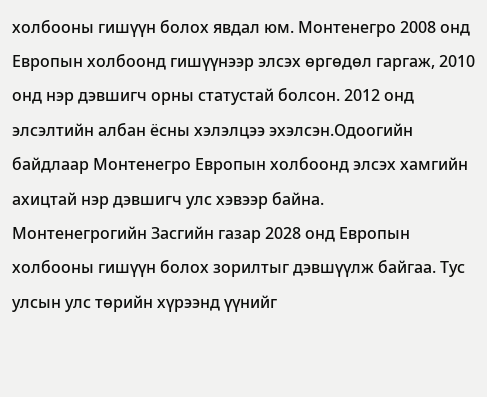холбооны гишүүн болох явдал юм. Монтенегро 2008 онд Европын холбоонд гишүүнээр элсэх өргөдөл гаргаж, 2010 онд нэр дэвшигч орны статустай болсон. 2012 онд элсэлтийн албан ёсны хэлэлцээ эхэлсэн.Одоогийн байдлаар Монтенегро Европын холбоонд элсэх хамгийн ахицтай нэр дэвшигч улс хэвээр байна.
Монтенегрогийн Засгийн газар 2028 онд Европын холбооны гишүүн болох зорилтыг дэвшүүлж байгаа. Тус улсын улс төрийн хүрээнд үүнийг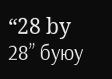“28 by 28” буюу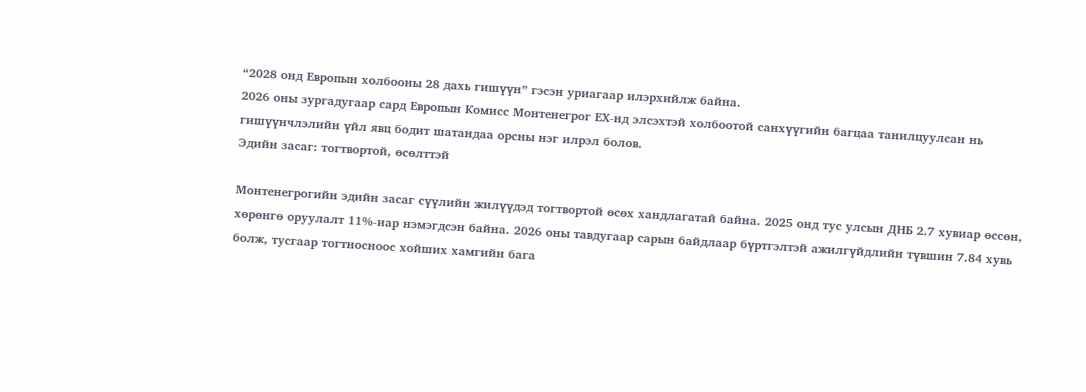“2028 онд Европын холбооны 28 дахь гишүүн” гэсэн уриагаар илэрхийлж байна.
2026 оны зургадугаар сард Европын Комисс Монтенегрог ЕХ-нд элсэхтэй холбоотой санхүүгийн багцаа танилцуулсан нь гишүүнчлэлийн үйл явц бодит шатандаа орсны нэг илрэл болов.
Эдийн засаг: тогтвортой, өсөлттэй

Монтенегрогийн эдийн засаг сүүлийн жилүүдэд тогтвортой өсөх хандлагатай байна. 2025 онд тус улсын ДНБ 2.7 хувиар өссөн, хөрөнгө оруулалт 11%-иар нэмэгдсэн байна. 2026 оны тавдугаар сарын байдлаар бүртгэлтэй ажилгүйдлийн түвшин 7.84 хувь болж, тусгаар тогтносноос хойших хамгийн бага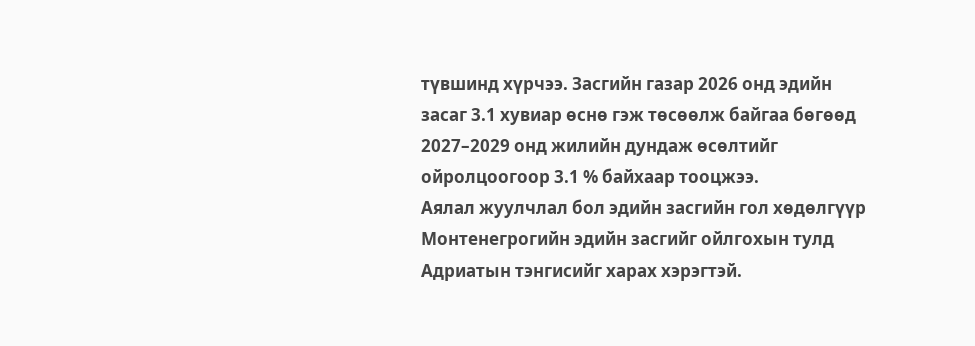түвшинд хүрчээ. Засгийн газар 2026 онд эдийн засаг 3.1 хувиар өснө гэж төсөөлж байгаа бөгөөд 2027–2029 онд жилийн дундаж өсөлтийг ойролцоогоор 3.1 % байхаар тооцжээ.
Аялал жуулчлал бол эдийн засгийн гол хөдөлгүүр
Монтенегрогийн эдийн засгийг ойлгохын тулд Адриатын тэнгисийг харах хэрэгтэй.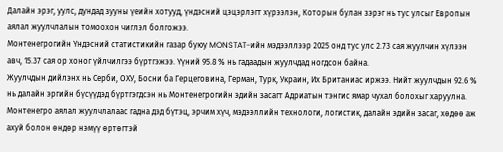Далайн эрэг, уулс, дундад зууны үеийн хотууд, үндэсний цэцэрлэгт хүрээлэн, Которын булан зэрэг нь тус улсыг Европын аялал жуулчлалын томоохон чиглэл болгожээ.
Монтенегрогийн Үндэсний статистикийн газар буюу MONSTAT-ийн мэдээллээр 2025 онд тус улс 2.73 сая жуулчин хүлээн авч, 15.37 сая ор хоног үйлчилгээ бүртгэжээ. Үүний 95.8 % нь гадаадын жуулчдад ногдсон байна.
Жуулчдын дийлэнх нь Серби, ОХУ, Босни ба Герцеговина, Герман, Турк, Украин, Их Британиас иржээ. Нийт жуулчдын 92.6 % нь далайн эргийн бүсүүдэд бүртгэгдсэн нь Монтенегрогийн эдийн засагт Адриатын тэнгис ямар чухал болохыг харуулна.
Монтенегро аялал жуулчлалаас гадна дэд бүтэц, эрчим хүч, мэдээллийн технологи, логистик, далайн эдийн засаг, хөдөө аж ахуй болон өндөр нэмүү өртөгтэй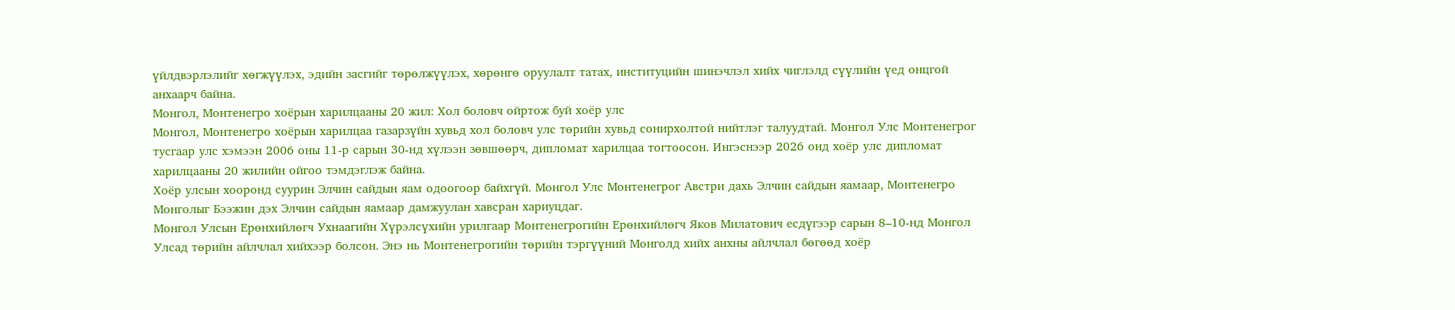үйлдвэрлэлийг хөгжүүлэх, эдийн засгийг төрөлжүүлэх, хөрөнгө оруулалт татах, институцийн шинэчлэл хийх чиглэлд сүүлийн үед онцгой анхаарч байна.
Монгол, Монтенегро хоёрын харилцааны 20 жил: Хол боловч ойртож буй хоёр улс
Монгол, Монтенегро хоёрын харилцаа газарзүйн хувьд хол боловч улс төрийн хувьд сонирхолтой нийтлэг талуудтай. Монгол Улс Монтенегрог тусгаар улс хэмээн 2006 оны 11-р сарын 30-нд хүлээн зөвшөөрч, дипломат харилцаа тогтоосон. Ингэснээр 2026 онд хоёр улс дипломат харилцааны 20 жилийн ойгоо тэмдэглэж байна.
Хоёр улсын хооронд суурин Элчин сайдын яам одоогоор байхгүй. Монгол Улс Монтенегрог Австри дахь Элчин сайдын яамаар, Монтенегро Монголыг Бээжин дэх Элчин сайдын яамаар дамжуулан хавсран хариуцдаг.
Монгол Улсын Ерөнхийлөгч Ухнаагийн Хүрэлсүхийн урилгаар Монтенегрогийн Ерөнхийлөгч Яков Милатович есдүгээр сарын 8–10-нд Монгол Улсад төрийн айлчлал хийхээр болсон. Энэ нь Монтенегрогийн төрийн тэргүүний Монголд хийх анхны айлчлал бөгөөд хоёр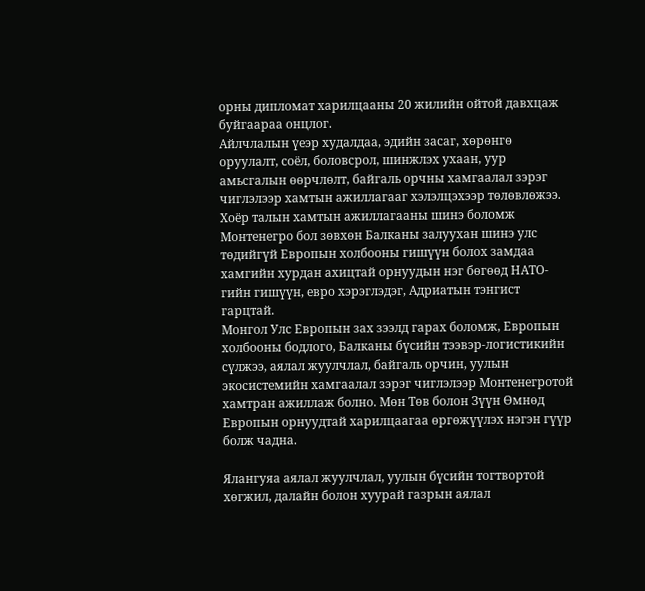орны дипломат харилцааны 20 жилийн ойтой давхцаж буйгаараа онцлог.
Айлчлалын үеэр худалдаа, эдийн засаг, хөрөнгө оруулалт, соёл, боловсрол, шинжлэх ухаан, уур амьсгалын өөрчлөлт, байгаль орчны хамгаалал зэрэг чиглэлээр хамтын ажиллагааг хэлэлцэхээр төлөвлөжээ.
Хоёр талын хамтын ажиллагааны шинэ боломж
Монтенегро бол зөвхөн Балканы залуухан шинэ улс төдийгүй Европын холбооны гишүүн болох замдаа хамгийн хурдан ахицтай орнуудын нэг бөгөөд НАТО-гийн гишүүн, евро хэрэглэдэг, Адриатын тэнгист гарцтай.
Монгол Улс Европын зах зээлд гарах боломж, Европын холбооны бодлого, Балканы бүсийн тээвэр-логистикийн сүлжээ, аялал жуулчлал, байгаль орчин, уулын экосистемийн хамгаалал зэрэг чиглэлээр Монтенегротой хамтран ажиллаж болно. Мөн Төв болон Зүүн Өмнөд Европын орнуудтай харилцаагаа өргөжүүлэх нэгэн гүүр болж чадна.

Ялангуяа аялал жуулчлал, уулын бүсийн тогтвортой хөгжил, далайн болон хуурай газрын аялал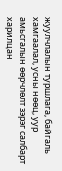жуулчлалын туршлага, байгаль хамгаалал, усны нөөц, уур амьсгалын өөрчлөлт зэрэг салбарт харилцан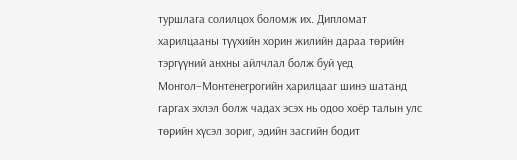туршлага солилцох боломж их. Дипломат харилцааны түүхийн хорин жилийн дараа төрийн тэргүүний анхны айлчлал болж буй үед Монгол–Монтенегрогийн харилцааг шинэ шатанд гаргах эхлэл болж чадах эсэх нь одоо хоёр талын улс төрийн хүсэл зориг, эдийн засгийн бодит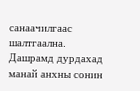санаачилгаас шалтгаална.
Дашрамд дурдахад манай анхны сонин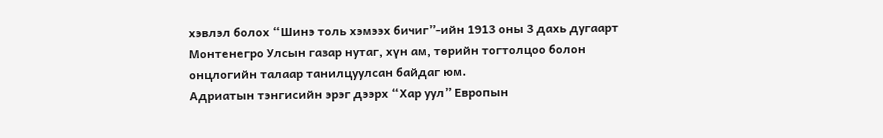хэвлэл болох “Шинэ толь хэмээх бичиг”-ийн 1913 оны 3 дахь дугаарт Монтенегро Улсын газар нутаг, хүн ам, төрийн тогтолцоо болон онцлогийн талаар танилцуулсан байдаг юм.
Адриатын тэнгисийн эрэг дээрх “Хар уул” Европын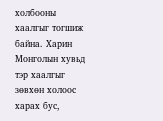холбооны хаалгыг тогшиж байна. Харин Монголын хувьд тэр хаалгыг зөвхөн холоос харах бус,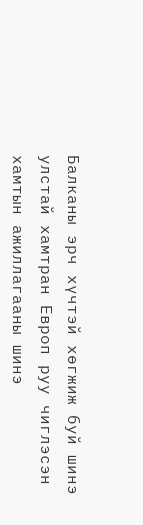Балканы эрч хүчтэй хөгжиж буй шинэ улстай хамтран Европ руу чиглэсэн хамтын ажиллагааны шинэ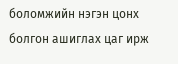боломжийн нэгэн цонх болгон ашиглах цаг ирж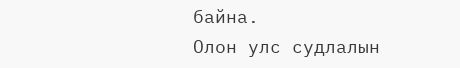байна.
Олон улс судлалын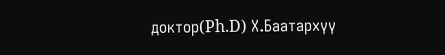доктор(Ph.D) Х.Баатархүү